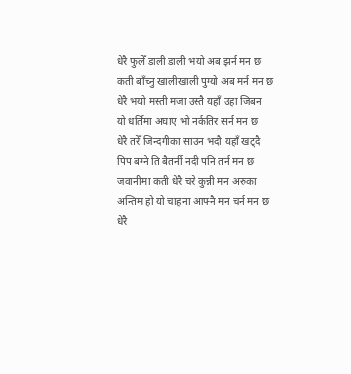धेरै फुलेँ डाली डाली भयो अब झर्न मन छ
कती बाँच्नु खालीखाली पुग्यो अब मर्न मन छ
धेरै भयो मस्ती मजा उस्तै यहाँ उहा जिबन
यो धर्तिमा अघाए भो नर्कतिर सर्न मन छ
धेरै तरेँ जिन्दगीका साउन भदौ यहाँ खट्दै
पिप बग्ने ति बैतर्नी नदी पनि तर्न मन छ
जवानीमा कती धेरै चरे कुन्नी मन अरुका
अन्तिम हो यो चाहना आफ्नै मन चर्न मन छ
धेरै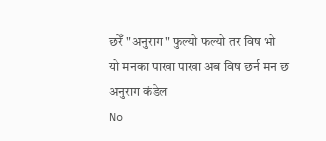छरेँ "अनुराग" फुल्यो फल्यो तर विष भो
यो मनका पाखा पाखा अब विष छर्न मन छ
अनुराग कंडेल
No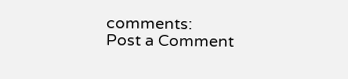comments:
Post a Comment